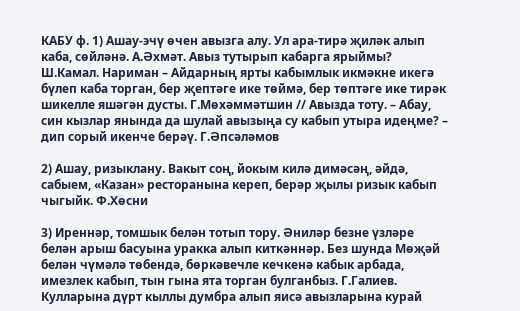КАБУ ф. 1) Ашау-эчү өчен авызга алу. Ул ара-тирә җиләк алып каба, сөйләнә. А.Әхмәт. Авыз тутырып кабарга ярыймы? Ш.Камал. Нариман – Айдарның ярты кабымлык икмәкне икегә бүлеп каба торган, бер җептәге ике төймә, бер төптәге ике тирәк шикелле яшәгән дусты. Г.Мөхәммәтшин // Авызда тоту. – Абау, син кызлар янында да шулай авызыңа су кабып утыра идеңме? – дип сорый икенче берәү. Г.Әпсәләмов

2) Ашау, ризыклану. Вакыт соң, йокым килә димәсәң, әйдә, сабыем, «Казан» ресторанына кереп, берәр җылы ризык кабып чыгыйк. Ф.Хөсни

3) Иреннәр, томшык белән тотып тору. Әниләр безне үзләре белән арыш басуына уракка алып киткәннәр. Без шунда Мөҗәй белән чүмәлә төбендә, бөркәвечле кечкенә кабык арбада, имезлек кабып, тын гына ята торган булганбыз. Г.Галиев. Кулларына дүрт кыллы думбра алып яисә авызларына курай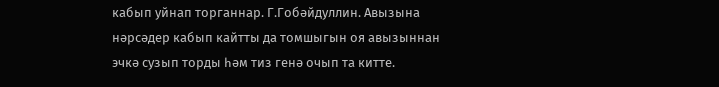кабып уйнап торганнар. Г.Гобәйдуллин. Авызына нәрсәдер кабып кайтты да томшыгын оя авызыннан эчкә сузып торды һәм тиз генә очып та китте.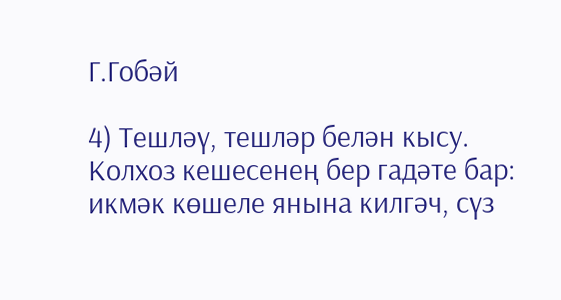Г.Гобәй

4) Тешләү, тешләр белән кысу. Колхоз кешесенең бер гадәте бар: икмәк көшеле янына килгәч, сүз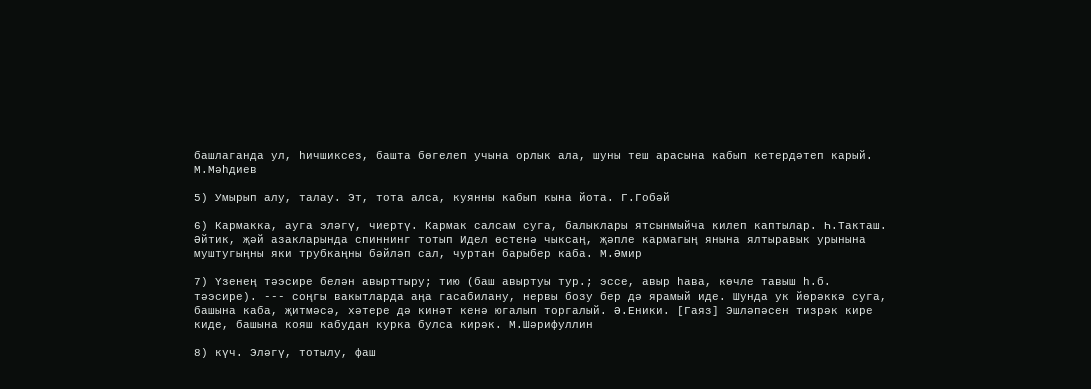башлаганда ул, һичшиксез, башта бөгелеп учына орлык ала, шуны теш арасына кабып кетердәтеп карый. М.Мәһдиев

5) Умырып алу, талау. Эт, тота алса, куянны кабып кына йота. Г.Гобәй

6) Кармакка, ауга эләгү, чиертү. Кармак салсам суга, балыклары ятсынмыйча килеп каптылар. Һ.Такташ. Әйтик, җәй азакларында спиннинг тотып Идел өстенә чыксаң, җәпле кармагың янына ялтыравык урынына муштугыңны яки трубкаңны бәйләп сал, чуртан барыбер каба. М.Әмир

7) Үзенең тәэсире белән авырттыру; тию (баш авыртуы тур.; эссе, авыр һава, көчле тавыш һ.б. тәэсире). --- соңгы вакытларда аңа гасабилану, нервы бозу бер дә ярамый иде. Шунда ук йөрәккә суга, башына каба, җитмәсә, хәтере дә кинәт кенә югалып торгалый. Ә.Еники. [Гаяз] Эшләпәсен тизрәк кире киде, башына кояш кабудан курка булса кирәк. М.Шәрифуллин

8) күч. Эләгү, тотылу, фаш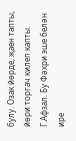булу. Озак йөрде, җаен тапты, йөри торгач килеп капты. Г.Афзал. Бу Фәхри эше белән ире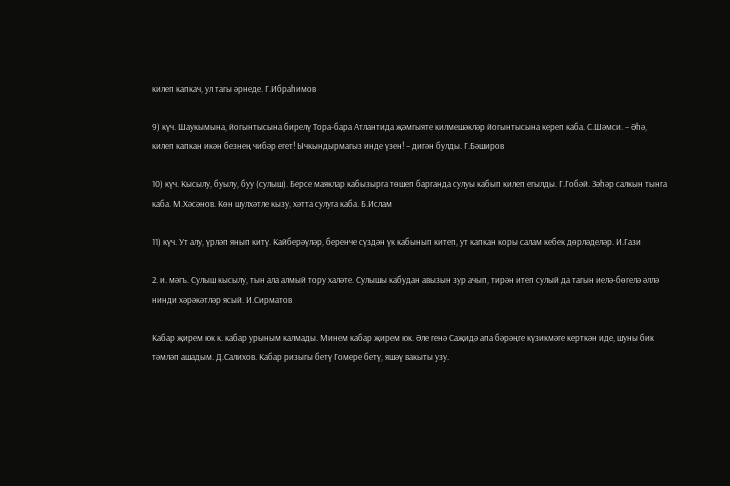килеп капкач, ул тагы әрнеде. Г.Ибраһимов

9) күч. Шаукымына, йогынтысына бирелү Тора-бара Атлантида җәмгыяте килмешәкләр йогынтысына кереп каба. С.Шәмси. – Әһә, килеп капкан икән безнең чибәр егет! Ычкындырмагыз инде үзен! – дигән булды. Г.Бәширов

10) күч. Кысылу, буылу, буу (сулыш). Берсе маяклар кабызырга төшеп барганда сулуы кабып килеп егылды. Г.Гобәй. Зәһәр салкын тынга каба. М.Хәсәнов. Көн шулхәтле кызу, хәтта сулуга каба. Б.Ислам

11) күч. Ут алу, үрләп янып китү. Кайберәүләр, беренче сүздән үк кабынып китеп, ут капкан коры салам кебек дөрләделәр. И.Гази

2. и. мәгъ. Сулыш кысылу, тын ала алмый тору халәте. Сулышы кабудан авызын зур ачып, тирән итеп сулый да тагын иелә-бөгелә әллә нинди хәрәкәтләр ясый. И.Сирматов

Кабар җирем юк к. кабар урыным калмады. Минем кабар җирем юк. Әле генә Саҗидә апа бәрәңге күзикмәге керткән иде, шуны бик тәмләп ашадым. Д.Салихов. Кабар ризыгы бетү Гомере бетү, яшәү вакыты узу.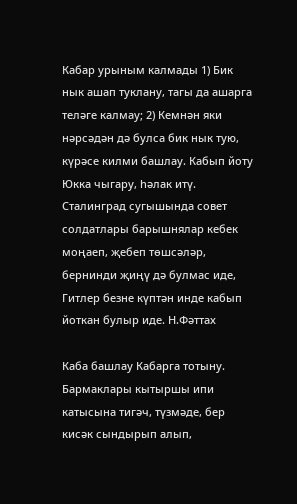Кабар урыным калмады 1) Бик нык ашап туклану, тагы да ашарга теләге калмау; 2) Кемнән яки нәрсәдән дә булса бик нык тую, күрәсе килми башлау. Кабып йоту Юкка чыгару, һәлак итү. Сталинград сугышында совет солдатлары барышнялар кебек моңаеп, җебеп төшсәләр, бернинди җиңү дә булмас иде, Гитлер безне күптән инде кабып йоткан булыр иде. Н.Фәттах

Каба башлау Кабарга тотыну. Бармаклары кытыршы ипи катысына тигәч, түзмәде, бер кисәк сындырып алып,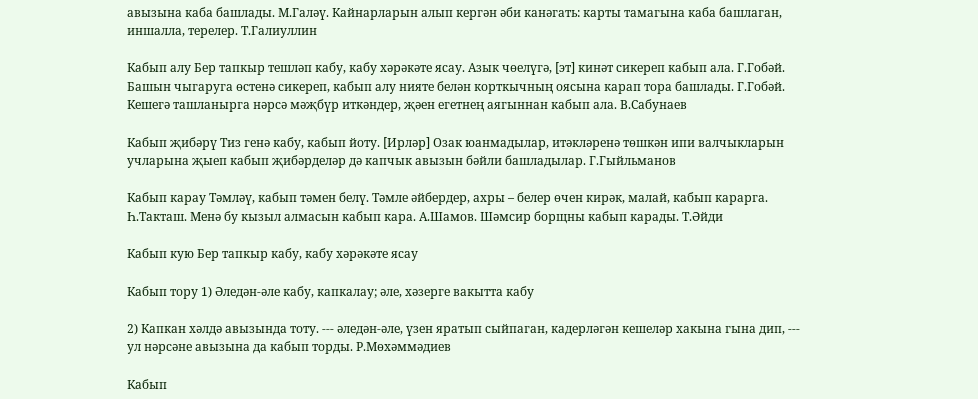авызына каба башлады. М.Галәү. Кайнарларын алып кергән әби канәгать: карты тамагына каба башлаган, иншалла, терелер. Т.Галиуллин

Кабып алу Бер тапкыр тешләп кабу, кабу хәрәкәте ясау. Азык чөелүгә, [эт] кинәт сикереп кабып ала. Г.Гобәй. Башын чыгаруга өстенә сикереп, кабып алу нияте белән корткычның оясына карап тора башлады. Г.Гобәй. Кешегә ташланырга нәрсә мәҗбүр иткәндер, җәен егетнең аягыннан кабып ала. В.Сабунаев

Кабып җибәрү Тиз генә кабу, кабып йоту. [Ирләр] Озак юанмадылар, итәкләренә төшкән ипи валчыкларын учларына җыеп кабып җибәрделәр дә капчык авызын бәйли башладылар. Г.Гыйльманов

Кабып карау Тәмләү, кабып тәмен белү. Тәмле әйбердер, ахры – белер өчен кирәк, малай, кабып карарга. Һ.Такташ. Менә бу кызыл алмасын кабып кара. А.Шамов. Шәмсир борщны кабып карады. Т.Әйди

Кабып кую Бер тапкыр кабу, кабу хәрәкәте ясау

Кабып тору 1) Әледән-әле кабу, капкалау; әле, хәзерге вакытта кабу

2) Капкан хәлдә авызында тоту. --- әледән-әле, үзен яратып сыйпаган, кадерләгән кешеләр хакына гына дип, --- ул нәрсәне авызына да кабып торды. Р.Мөхәммәдиев

Кабып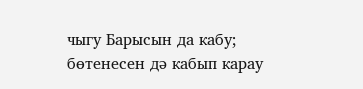чыгу Барысын да кабу; бөтенесен дә кабып карау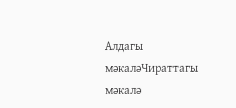Алдагы мәкаләЧираттагы мәкалә